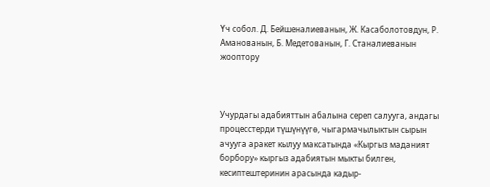Үч собол. Д. Бейшеналиеванын, Ж. Касаболотовдун, Р. Аманованын, Б. Медетованын, Г. Станалиеванын жооптору



Учурдагы адабияттын абалына сереп салууга, андагы процесстерди түшүнүүгө, чыгармачылыктын сырын ачууга аракет кылуу максатында «Кыргыз маданият борбору» кыргыз адабиятын мыкты билген, кесиптештеринин арасында кадыр-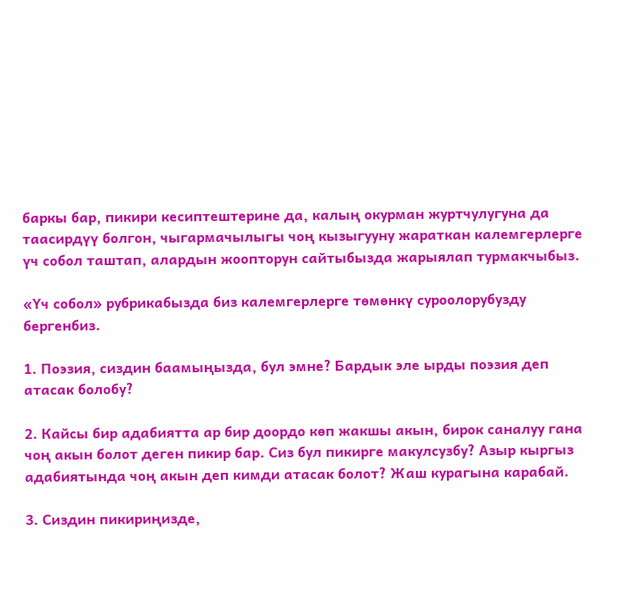баркы бар, пикири кесиптештерине да, калың окурман журтчулугуна да таасирдүү болгон, чыгармачылыгы чоң кызыгууну жараткан калемгерлерге үч собол таштап, алардын жоопторун сайтыбызда жарыялап турмакчыбыз.

«Үч собол» рубрикабызда биз калемгерлерге төмөнкү суроолорубузду бергенбиз.

1. Поэзия, сиздин баамыңызда, бул эмне? Бардык эле ырды поэзия деп атасак болобу?

2. Кайсы бир адабиятта ар бир доордо көп жакшы акын, бирок саналуу гана чоң акын болот деген пикир бар. Сиз бул пикирге макулсузбу? Азыр кыргыз адабиятында чоң акын деп кимди атасак болот? Жаш курагына карабай.

3. Сиздин пикириңизде,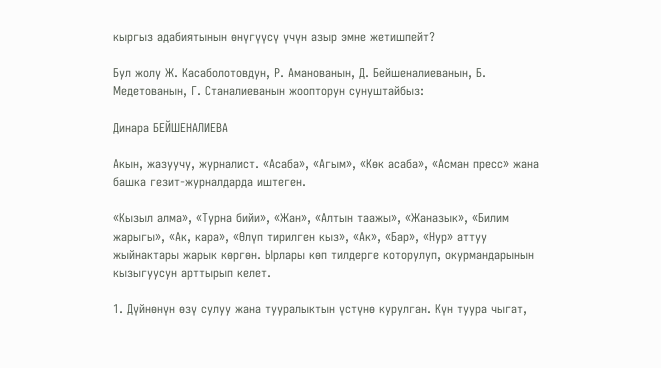кыргыз адабиятынын өнүгүүсү үчүн азыр эмне жетишпейт?

Бул жолу Ж. Касаболотовдун, Р. Аманованын, Д. Бейшеналиеванын, Б. Медетованын, Г. Станалиеванын жоопторун сунуштайбыз:

Динара БЕЙШЕНАЛИЕВА

Акын, жазуучу, журналист. «Асаба», «Агым», «Көк асаба», «Асман пресс» жана башка гезит-журналдарда иштеген.

«Кызыл алма», «Турна бийи», «Жан», «Алтын таажы», «Жаназык», «Билим жарыгы», «Ак, кара», «Өлүп тирилген кыз», «Ак», «Бар», «Нур» аттуу жыйнактары жарык көргөн. Ырлары көп тилдерге которулуп, окурмандарынын кызыгуусун арттырып келет.

1. Дүйнөнүн өзү сулуу жана тууралыктын үстүнө курулган. Күн туура чыгат,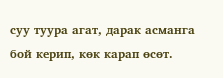суу туура агат, дарак асманга бой керип, көк карап өсөт.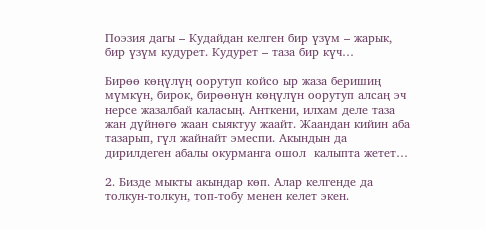Поэзия дагы – Кудайдан келген бир үзүм – жарык, бир үзүм кудурет. Кудурет – таза бир күч…

Бирөө көңүлүң оорутуп койсо ыр жаза беришиң мүмкүн, бирок, бирөөнүн көңүлүн оорутуп алсаң эч нерсе жазалбай каласың. Анткени, илхам деле таза жан дүйнөгө жаан сыяктуу жаайт. Жаандан кийин аба тазарып, гүл жайнайт эмеспи. Акындын да дирилдеген абалы окурманга ошол  калыпта жетет…

2. Бизде мыкты акындар көп. Алар келгенде да толкун-толкун, топ-тобу менен келет экен.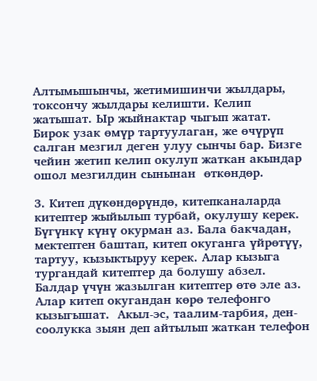Алтымышынчы, жетимишинчи жылдары, токсончу жылдары келишти. Келип жатышат. Ыр жыйнактар чыгып жатат. Бирок узак өмүр тартуулаган, же өчүрүп салган мезгил деген улуу сынчы бар. Бизге чейин жетип келип окулуп жаткан акындар ошол мезгилдин сынынан  өткөндөр.

3. Китеп дүкөндөрүндө, китепканаларда китептер жыйылып турбай, окулушу керек. Бүгүнкү күнү окурман аз. Бала бакчадан, мектептен баштап, китеп окуганга үйрөтүү, тартуу, кызыктыруу керек. Алар кызыга тургандай китептер да болушу абзел. Балдар үчүн жазылган китептер өтө эле аз. Алар китеп окугандан көрө телефонго кызыгышат.  Акыл-эс, таалим-тарбия, ден-соолукка зыян деп айтылып жаткан телефон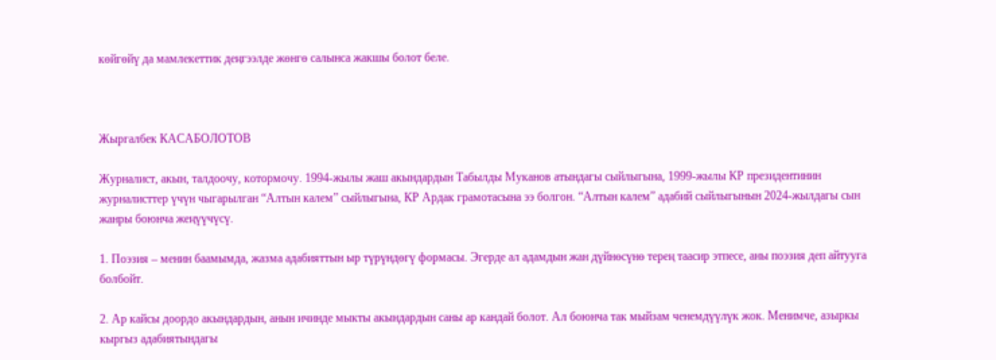көйгөйү да мамлекеттик деңгээлде жөнгө салынса жакшы болот беле.



Жыргалбек КАСАБОЛОТОВ

Журналист, акын, талдоочу, котормочу. 1994-жылы жаш акындардын Табылды Муканов атындагы сыйлыгына, 1999-жылы КР президентинин журналисттер үчүн чыгарылган “Алтын калем” сыйлыгына, КР Ардак грамотасына ээ болгон. “Алтын калем” адабий сыйлыгынын 2024-жылдагы сын жанры боюнча жеңүүчүсү.

1. Поэзия – менин баамымда, жазма адабияттын ыр түрүндөгү формасы. Эгерде ал адамдын жан дүйнөсүнө терең таасир этпесе, аны поэзия деп айтууга болбойт.

2. Ар кайсы доордо акындардын, анын ичинде мыкты акындардын саны ар кандай болот. Ал боюнча так мыйзам ченемдүүлүк жок. Менимче, азыркы кыргыз адабиятындагы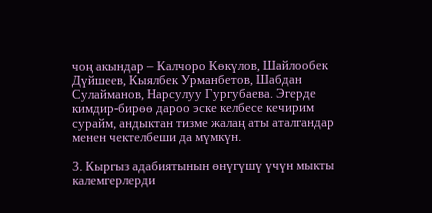чоң акындар – Калчоро Көкүлов, Шайлообек Дүйшеев, Кыялбек Урманбетов, Шабдан Сулайманов, Нарсулуу Гургубаева. Эгерде кимдир-бирөө дароо эске келбесе кечирим сурайм, андыктан тизме жалаң аты аталгандар менен чектелбеши да мүмкүн.

3. Кыргыз адабиятынын өнүгүшү үчүн мыкты калемгерлерди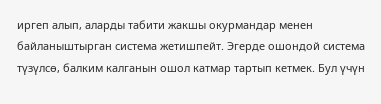иргеп алып, аларды табити жакшы окурмандар менен байланыштырган система жетишпейт. Эгерде ошондой система түзүлсө, балким калганын ошол катмар тартып кетмек. Бул үчүн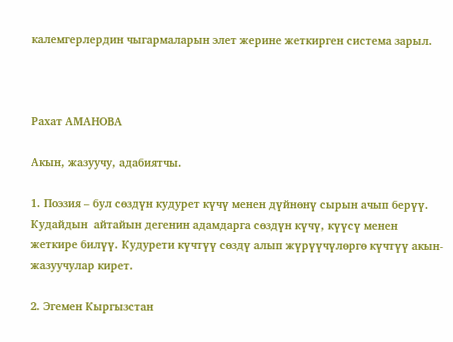калемгерлердин чыгармаларын элет жерине жеткирген система зарыл.



Рахат АМАНОВА

Акын, жазуучу, адабиятчы.

1. Поэзия – бул сөздүн кудурет күчү менен дүйнөнү сырын ачып берүү. Кудайдын  айтайын дегенин адамдарга сөздүн күчү, күүсү менен жеткире билүү. Кудурети күчтүү сөздү алып жүрүүчүлөргө күчтүү акын-жазуучулар кирет.

2. Эгемен Кыргызстан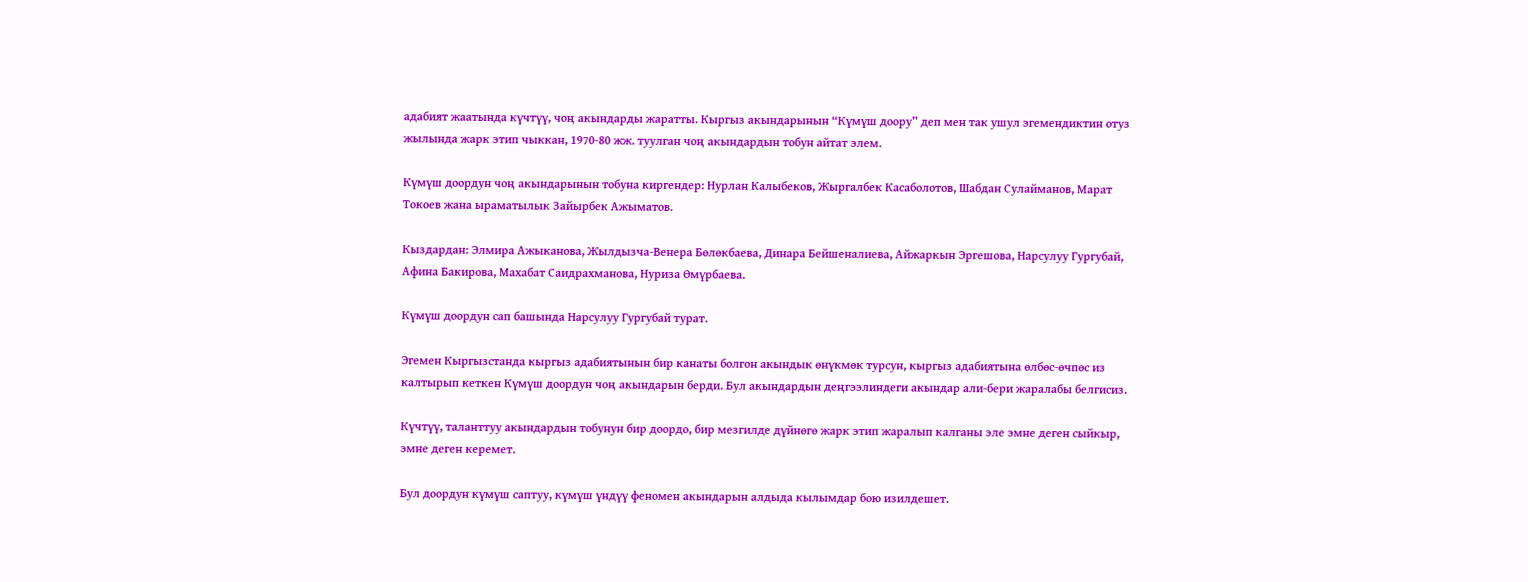адабият жаатында күчтүү, чоң акындарды жаратты. Кыргыз акындарынын “Күмүш доору” деп мен так ушул эгемендиктин отуз жылында жарк этип чыккан, 1970-80 жж. туулган чоң акындардын тобун айтат элем.

Күмүш доордун чоң акындарынын тобуна киргендер: Нурлан Калыбеков, Жыргалбек Касаболотов, Шабдан Сулайманов, Марат Токоев жана ыраматылык Зайырбек Ажыматов.

Кыздардан: Элмира Ажыканова, Жылдызча-Венера Бөлөкбаева, Динара Бейшеналиева, Айжаркын Эргешова, Нарсулуу Гургубай, Афина Бакирова, Махабат Саидрахманова, Нуриза Өмүрбаева.

Күмүш доордун сап башында Нарсулуу Гургубай турат.

Эгемен Кыргызстанда кыргыз адабиятынын бир канаты болгон акындык өнүкмөк турсун, кыргыз адабиятына өлбөс-өчпөс из калтырып кеткен Күмүш доордун чоң акындарын берди. Бул акындардын деңгээлиндеги акындар али-бери жаралабы белгисиз.

Күчтүү, таланттуу акындардын тобунун бир доордо, бир мезгилде дүйнөгө жарк этип жаралып калганы эле эмне деген сыйкыр, эмне деген керемет.

Бул доордун күмүш саптуу, күмүш үндүү феномен акындарын алдыда кылымдар бою изилдешет.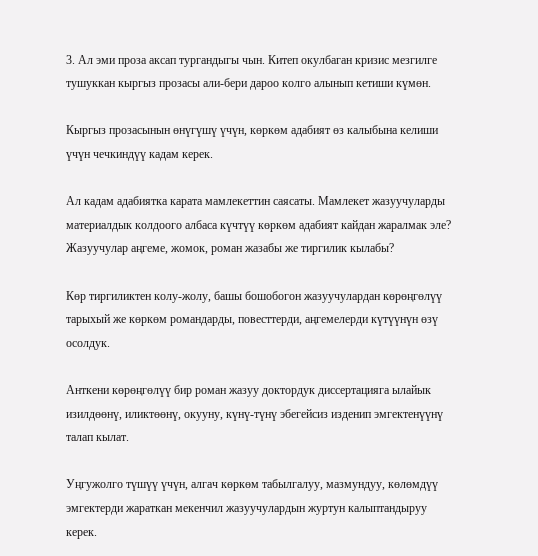3. Ал эми проза аксап тургандыгы чын. Китеп окулбаган кризис мезгилге тушуккан кыргыз прозасы али-бери дароо колго алынып кетиши күмөн.

Кыргыз прозасынын өнүгүшү үчүн, көркөм адабият өз калыбына келиши үчүн чечкиндүү кадам керек.

Ал кадам адабиятка карата мамлекеттин саясаты. Мамлекет жазуучуларды материалдык колдоого албаса күчтүү көркөм адабият кайдан жаралмак эле? Жазуучулар аңгеме, жомок, роман жазабы же тиргилик кылабы?

Көр тиргиликтен колу-жолу, башы бошобогон жазуучулардан көрөңгөлүү тарыхый же көркөм романдарды, повесттерди, аңгемелерди күтүүнүн өзү осолдук.

Анткени көрөңгөлүү бир роман жазуу доктордук диссертацияга ылайык изилдөөнү, иликтөөнү, окууну, күнү-түнү эбегейсиз изденип эмгектенүүнү талап кылат.

Уңгужолго түшүү үчүн, алгач көркөм табылгалуу, мазмундуу, көлөмдүү эмгектерди жараткан мекенчил жазуучулардын журтун калыптандыруу керек.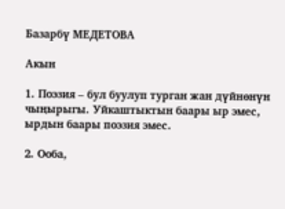Базарбү МЕДЕТОВА

Акын

1. Поэзия – бул буулуп турган жан дүйнөнүн чыңырыгы. Уйкаштыктын баары ыр эмес, ырдын баары поэзия эмес.

2. Ооба,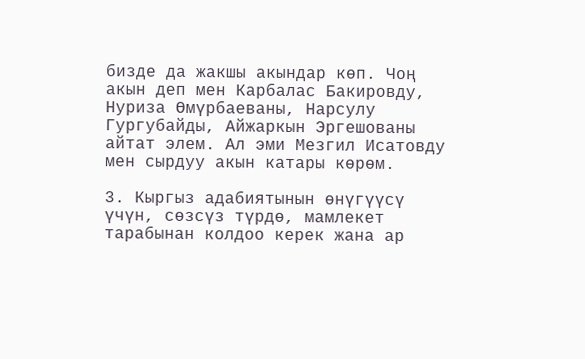бизде да жакшы акындар көп. Чоң акын деп мен Карбалас Бакировду, Нуриза Өмүрбаеваны, Нарсулу Гургубайды, Айжаркын Эргешованы айтат элем. Ал эми Мезгил Исатовду мен сырдуу акын катары көрөм.

3. Кыргыз адабиятынын өнүгүүсү үчүн, сөзсүз түрдө, мамлекет тарабынан колдоо керек жана ар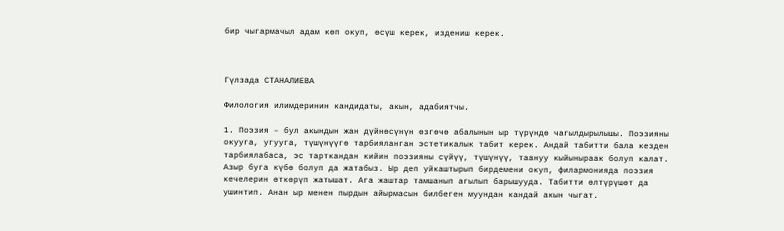бир чыгармачыл адам көп окуп, өсүш керек, издениш керек.



Гүлзада СТАНАЛИЕВА

Филология илимдеринин кандидаты, акын, адабиятчы.

1. Поэзия – бул акындын жан дүйнөсүнүн өзгөчө абалынын ыр түрүндө чагылдырылышы. Поэзияны окууга, угууга, түшүнүүгө тарбияланган эстетикалык табит керек. Андай табитти бала кезден тарбиялабаса, эс тарткандан кийин поэзияны сүйүү, түшүнүү, таануу кыйыныраак болуп калат. Азыр буга күбө болуп да жатабыз. Ыр деп уйкаштырып бирдемени окуп, филармонияда поэзия кечелерин өткөрүп жатышат. Ага жаштар тамшанып агылып барышууда. Табитти өлтүрүшөт да ушинтип. Анан ыр менен пырдын айырмасын билбеген муундан кандай акын чыгат.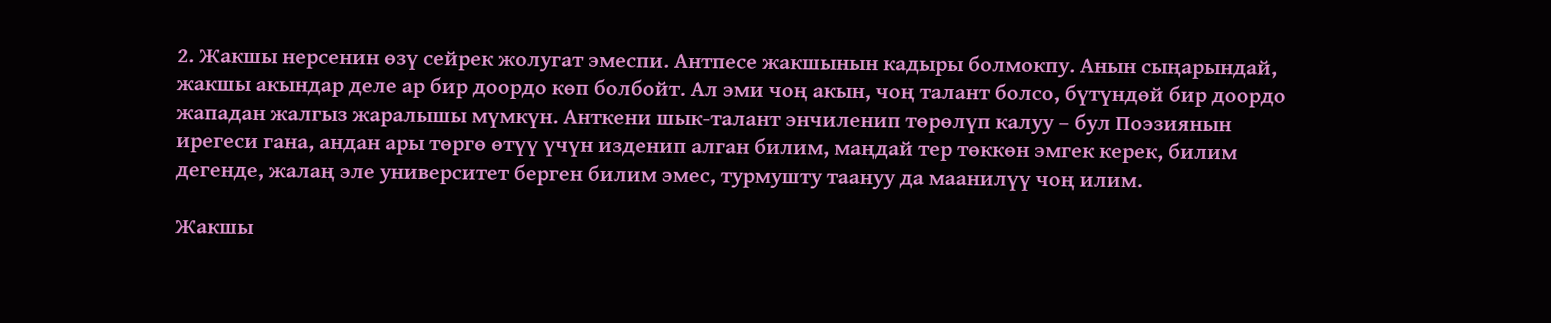2. Жакшы нерсенин өзү сейрек жолугат эмеспи. Антпесе жакшынын кадыры болмокпу. Анын сыңарындай, жакшы акындар деле ар бир доордо көп болбойт. Ал эми чоң акын, чоң талант болсо, бүтүндөй бир доордо жападан жалгыз жаралышы мүмкүн. Анткени шык-талант энчиленип төрөлүп калуу – бул Поэзиянын ирегеси гана, андан ары төргө өтүү үчүн изденип алган билим, маңдай тер төккөн эмгек керек, билим дегенде, жалаң эле университет берген билим эмес, турмушту таануу да маанилүү чоң илим.

Жакшы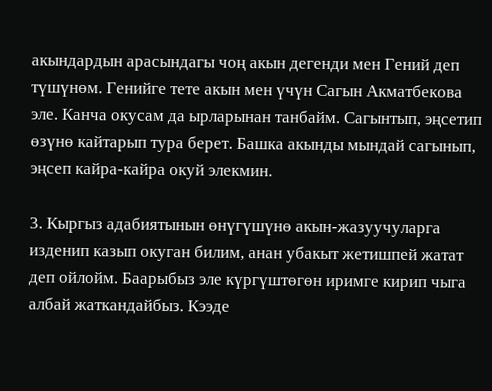акындардын арасындагы чоң акын дегенди мен Гений деп түшүнөм. Генийге тете акын мен үчүн Сагын Акматбекова эле. Канча окусам да ырларынан танбайм. Сагынтып, эңсетип өзүнө кайтарып тура берет. Башка акынды мындай сагынып, эңсеп кайра-кайра окуй элекмин.

3. Кыргыз адабиятынын өнүгүшүнө акын-жазуучуларга изденип казып окуган билим, анан убакыт жетишпей жатат деп ойлойм. Баарыбыз эле күргүштөгөн иримге кирип чыга албай жаткандайбыз. Кээде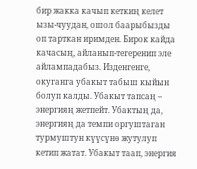бир жакка качып кеткиң келет ызы-чуудан, ошол баарыбызды оп тарткан иримден. Бирок кайда качасың, айланып-тегеренип эле айлампадабыз. Изденгенге, окуганга убакыт табыш кыйын болуп калды. Убакыт тапсаң – энергияң жетпейт. Убактың да, энергияң да темпи оргуштаган турмуштун күүсүнө жутулуп кетип жатат. Убакыт таап, энергия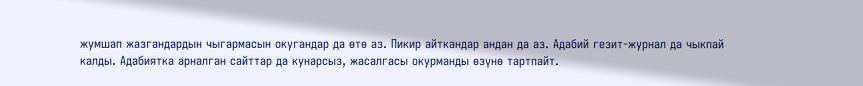жумшап жазгандардын чыгармасын окугандар да өтө аз. Пикир айткандар андан да аз. Адабий гезит-журнал да чыкпай калды. Адабиятка арналган сайттар да кунарсыз, жасалгасы окурманды өзүнө тартпайт.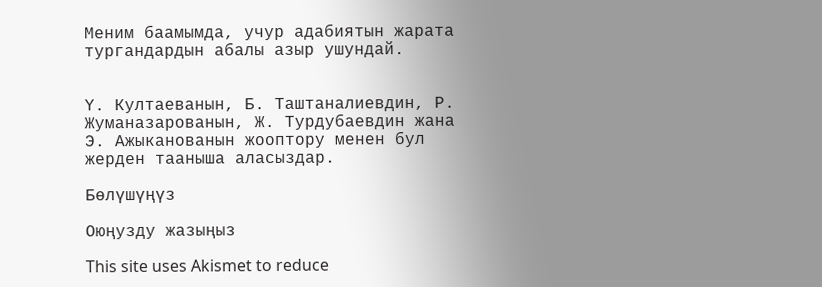Меним баамымда, учур адабиятын жарата тургандардын абалы азыр ушундай.


Ү. Култаеванын, Б. Таштаналиевдин, Р. Жуманазарованын, Ж. Турдубаевдин жана Э. Ажыканованын жооптору менен бул жерден тааныша аласыздар.

Бөлүшүңүз

Оюңузду жазыңыз

This site uses Akismet to reduce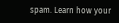spam. Learn how your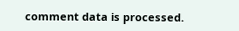comment data is processed.